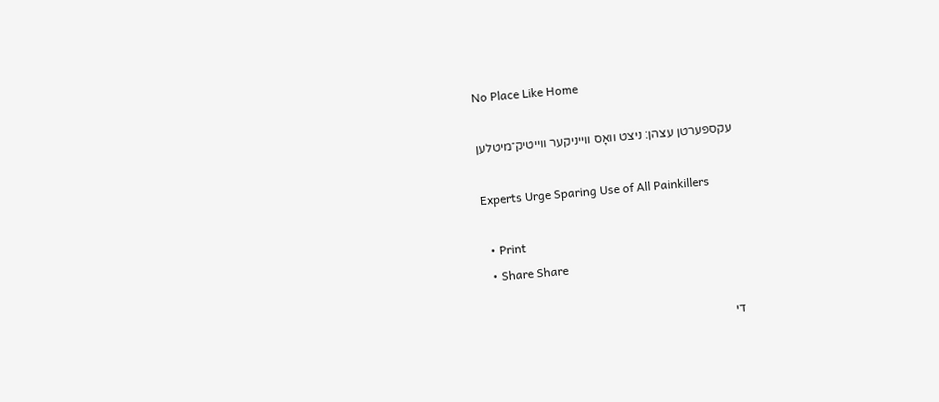No Place Like Home

עקספּערטן עצהן: ניצט וואָס ווייניקער ווייטיק־מיטלען

Experts Urge Sparing Use of All Painkillers

  • Print
  • Share Share

די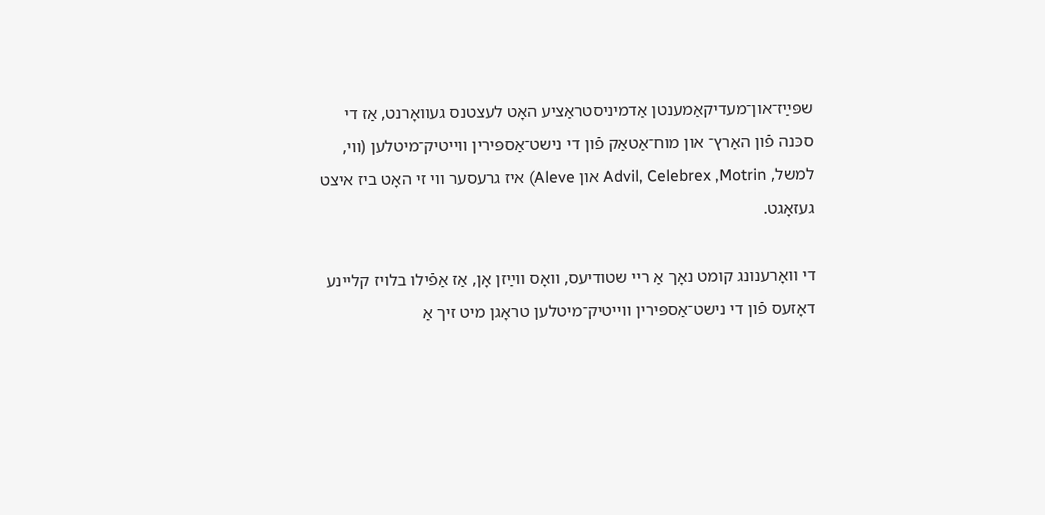שפּײַז־און־מעדיקאַמענטן אַדמיניסטראַציע האָט לעצטנס געוואָרנט, אַז די סכּנה פֿון האַרץ־ און מוח־אַטאַק פֿון די נישט־אַספּירין ווייטיק־מיטלען (ווי, למשל, Advil, Celebrex ,Motrin און Aleve) איז גרעסער ווי זי האָט ביז איצט געזאָגט.

די וואָרענונג קומט נאָך אַ ריי שטודיעס, וואָס ווײַזן אָן, אַז אַפֿילו בלויז קליינע דאָזעס פֿון די נישט־אַספּירין ווייטיק־מיטלען טראָגן מיט זיך אַ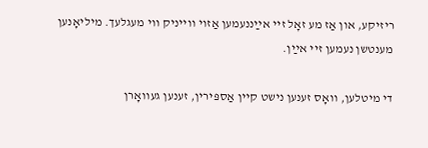ריזיקע, און אַז מע זאָל זיי אײַננעמען אַזוי ווייניק ווי מעגלעך. מיליאָנען מענטשן נעמען זיי אײַן.

די מיטלען, וואָס זענען נישט קיין אַספּירין, זענען געוואָרן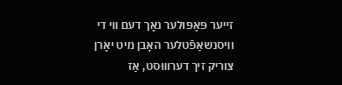זייער פּאָפּולער נאָך דעם ווי די וויסנשאַפֿטלער האָבן מיט יאָרן צוריק זיך דערוווּסט, אַז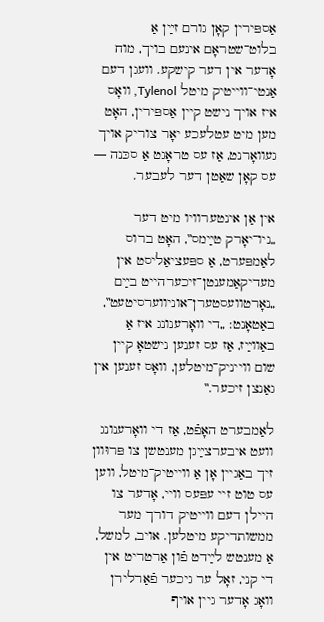אַספּירין קאָן גורם זײַן אַ בלוט־שטראָם אינעם בויך, מוח אָדער אין דער קישקע. וועגן דעם אַנטי־ווייטיק מיטל Tylenol, וואָס איז אויך נישט קיין אַספּירין, האָט מען מיט עטלעכע יאָר צוריק אויך געוואָרנט, אַז עס טראָגט אַ סכּנה — עס קאָן שאַטן דער לעבער.

אין אַן אינטערוויו מיט דער „ניו־יאָרק טײַמס‟, האָט ברוס לאַמפּערט, אַ ספּעציאַליסט אין מעדיקאַמענטן־זיכערהייט בײַם „נאָרטוועסטערן־אוניווערסיטעט‟, באַטאָנט: „די וואָרענונג איז אַ באַווײַז, אַז עס זענען נישטאָ קיין שום ווייניק־מיטלען, וואָס זענען אין גאַנצן זיכער.‟

לאַמבערט האָפֿט, אַז די וואָרענונג וועט איבערצײַגן מענטשן צו פּרוּוון זיך באַגיין אָן אַ ווייטיק־מיטל, ווען עס טוט זיי עפּעס וויי, אָדער צו היילן דעם ווייטיק דורך מער ממשותדיקע מיטלען. אויב, למשל, אַ מענטש לײַדט פֿון אַרטריט אין די קני, זאָל ער גיכער פֿאַרלירן וואָג אָדער גיין אויף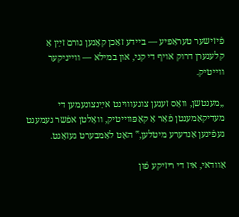פֿיזישער טעראַפּיע — ביידע זאַכן קאָנען גורם זײַן אַ קלענערן דרוק אויף די קני, און במילא — ווייניקער ווייטיק.

„מענטשן, וואָס זענען צוגעוווינט אײַנצונעמען די מעדיקאַמענטן פֿאַר אַ קאָפּווייטיק, וואָלטן אפֿשר געמעגט געפֿינען אַנדערע מיטלען,‟ האָט לאַמבערט געזאָגט.

אַוודאי, איז די ריזיקע פֿון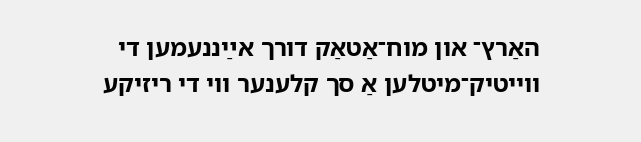האַרץ־ און מוח־אַטאַק דורך אײַננעמען די ווייטיק־מיטלען אַ סך קלענער ווי די ריזיקע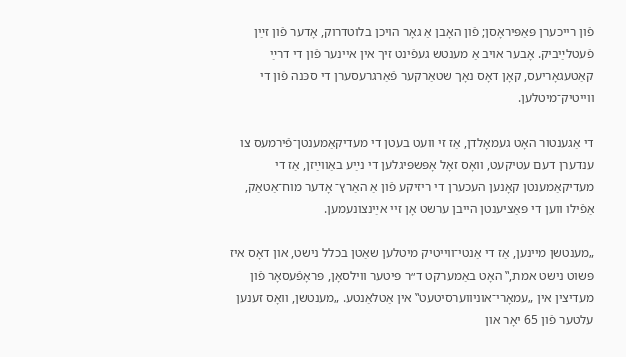פֿון רייכערן פּאַפּיראָסן; פֿון האָבן אַ גאָר הויכן בלוטדרוק, אָדער פֿון זײַן פֿעטלײַביק. אָבער אויב אַ מענטש געפֿינט זיך אין איינער פֿון די דרײַ קאַטעגאָריעס, קאָן דאָס נאָך שטאַרקער פֿאַרגרעסערן די סכּנה פֿון די ווייטיק־מיטלען.

די אַגענטור האָט געמאָלדן, אַז זי וועט בעטן די מעדיקאַמענטן־פֿירמעס צו ענדערן דעם עטיקעט, וואָס זאָל אָפּשפּיגלען די נײַע באַווײַזן, אַז די מעדיקאַמענטן קאָנען העכערן די ריזיקע פֿון אַ האַרץ־ אָדער מוח־אַטאַק, אַפֿילו ווען די פּאַציענטן הייבן ערשט אָן זיי אײַנצונעמען.

„מענטשן מיינען, אַז די אַנטי־ווייטיק מיטלען שאַטן בכלל נישט, און דאָס איז פּשוט נישט אמת,‟ האָט באַמערקט ד״ר פּיטער ווילסאָן, פּראָפֿעסאָר פֿון מעדיצין אין „עמאָרי־אוניווערסיטעט‟ אין אַטלאַנטע. „מענטשן, וואָס זענען עלטער פֿון 65 יאָר און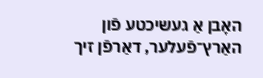האָבן אַ געשיכטע פֿון האַרץ־פֿעלער, דאַרפֿן זיך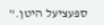ספּעציעל היטן.‟